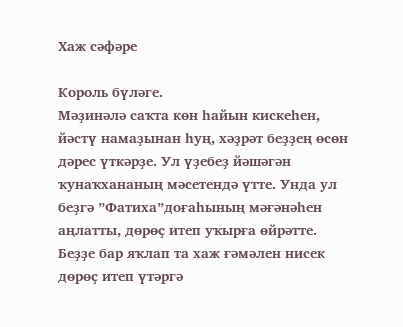Хаж сәфәре

Король бүләге.
Мәҙинәлә саҡта көн һайын кискеһен, йәстү намаҙынан һуң, хәҙрәт беҙҙең өсөн дәрес үткәрҙе. Ул үҙебеҙ йәшәгән ҡунаҡхананың мәсетендә үтте. Унда ул беҙгә ”Фатиха”доғаһының мәғәнәһен аңлатты, дөрөҫ итеп уҡырға өйрәтте. Беҙҙе бар яҡлап та хаж ғәмәлен нисек дөрөҫ итеп үтәргә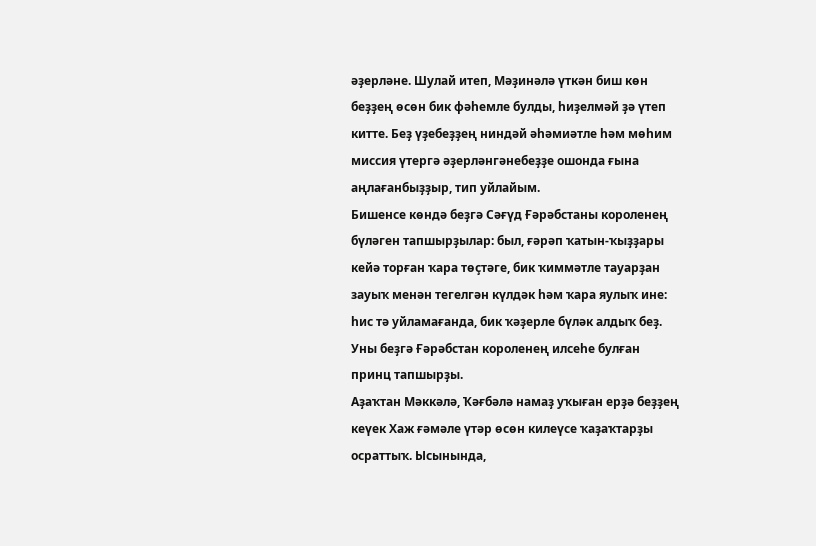әҙерләне. Шулай итеп, Мәҙинәлә үткән биш көн беҙҙең өсөн бик фәһемле булды, һиҙелмәй ҙә үтеп китте. Беҙ үҙебеҙҙең ниндәй әһәмиәтле һәм мөһим миссия үтергә әҙерләнгәнебеҙҙе ошонда ғына аңлағанбыҙҙыр, тип уйлайым.
Бишенсе көндә беҙгә Сәғүд Ғәрәбстаны короленең бүләген тапшырҙылар: был, ғәрәп ҡатын-ҡыҙҙары кейә торған ҡара төҫтәге, бик ҡиммәтле тауарҙан зауыҡ менән тегелгән күлдәк һәм ҡара яулыҡ ине: һис тә уйламағанда, бик ҡәҙерле бүләк алдыҡ беҙ. Уны беҙгә Ғәрәбстан короленең илсеһе булған принц тапшырҙы.
Аҙаҡтан Мәккәлә, Ҡәғбәлә намаҙ уҡыған ерҙә беҙҙең кеүек Хаж ғәмәле үтәр өсөн килеүсе ҡаҙаҡтарҙы осраттыҡ. Ысынында,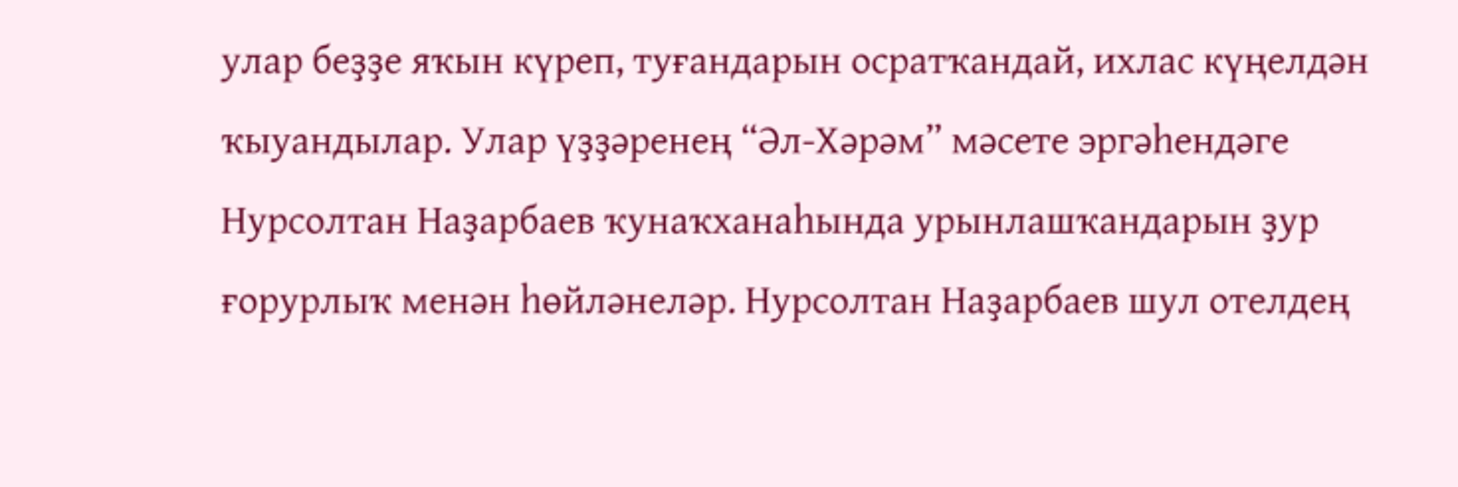улар беҙҙе яҡын күреп, туғандарын осратҡандай, ихлас күңелдән ҡыуандылар. Улар үҙҙәренең “Әл-Хәрәм” мәсете эргәһендәге Нурсолтан Наҙарбаев ҡунаҡханаһында урынлашҡандарын ҙур ғорурлыҡ менән һөйләнеләр. Нурсолтан Наҙарбаев шул отелдең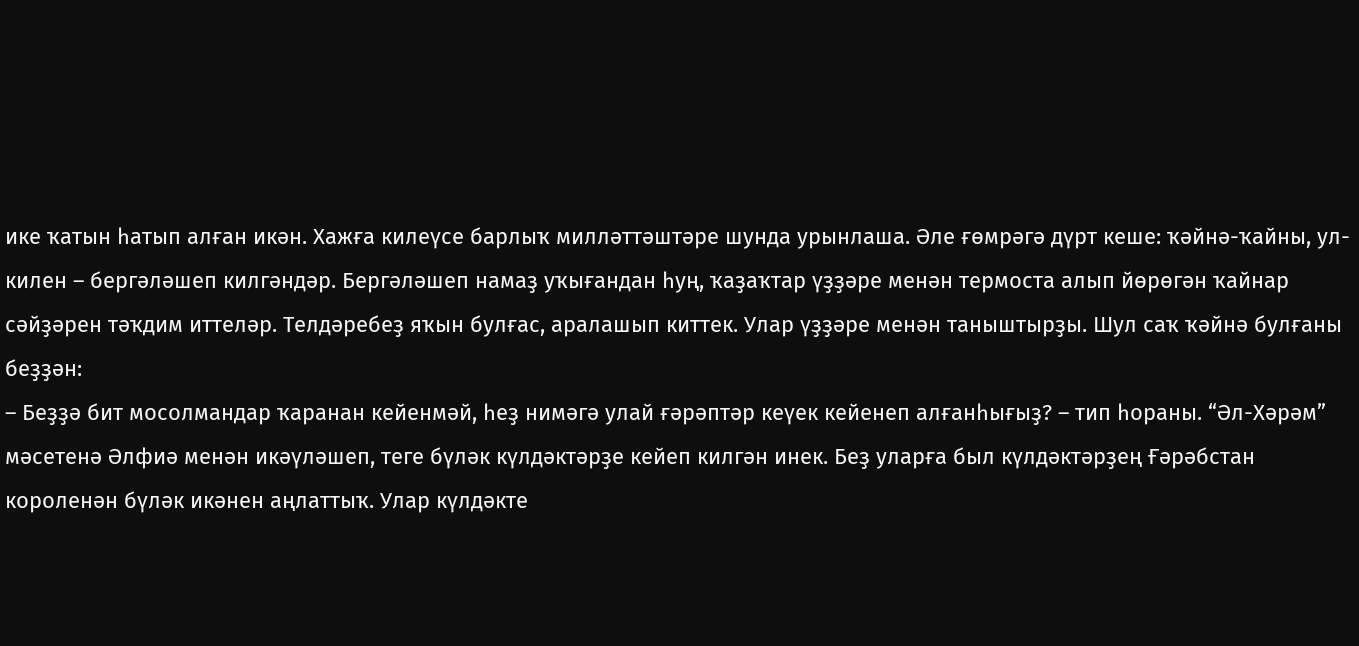ике ҡатын һатып алған икән. Хажға килеүсе барлыҡ милләттәштәре шунда урынлаша. Әле ғөмрәгә дүрт кеше: ҡәйнә-ҡайны, ул-килен – бергәләшеп килгәндәр. Бергәләшеп намаҙ уҡығандан һуң, ҡаҙаҡтар үҙҙәре менән термоста алып йөрөгән ҡайнар сәйҙәрен тәҡдим иттеләр. Телдәребеҙ яҡын булғас, аралашып киттек. Улар үҙҙәре менән таныштырҙы. Шул саҡ ҡәйнә булғаны беҙҙән:
– Беҙҙә бит мосолмандар ҡаранан кейенмәй, һеҙ нимәгә улай ғәрәптәр кеүек кейенеп алғанһығыҙ? – тип һораны. “Әл-Хәрәм” мәсетенә Әлфиә менән икәүләшеп, теге бүләк күлдәктәрҙе кейеп килгән инек. Беҙ уларға был күлдәктәрҙең Ғәрәбстан короленән бүләк икәнен аңлаттыҡ. Улар күлдәкте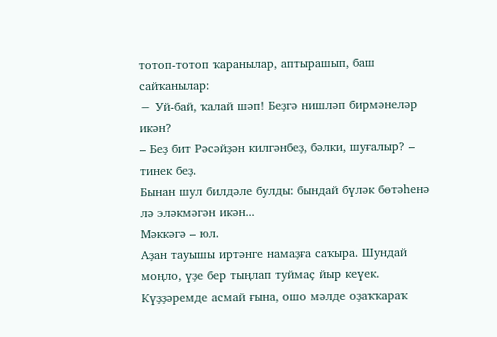тотоп-тотоп ҡаранылар, аптырашып, баш сайҡанылар:
− Уй-бай, ҡалай шәп! Беҙгә нишләп бирмәнеләр икән?
– Беҙ бит Рәсәйҙән килгәнбеҙ, бәлки, шуғалыр? – тинек беҙ.
Бынан шул билдәле булды: бындай бүләк бөтәһенә лә эләкмәгән икән...
Мәккәгә – юл.
Аҙан тауышы иртәнге намаҙға саҡыра. Шундай моңло, үҙе бер тыңлап туймаҫ йыр кеүек. Күҙҙәремде асмай ғына, ошо мәлде оҙаҡҡараҡ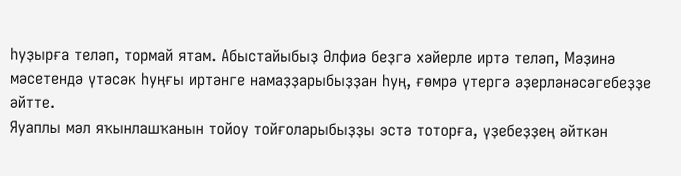һуҙырға теләп, тормай ятам. Абыстайыбыҙ Әлфиә беҙгә хәйерле иртә теләп, Мәҙинә мәсетендә үтәсәк һуңғы иртәнге намаҙҙарыбыҙҙан һуң, ғөмрә үтергә әҙерләнәсәгебеҙҙе әйтте.
Яуаплы мәл яҡынлашҡанын тойоу тойғоларыбыҙҙы эстә тоторға, үҙебеҙҙең әйткән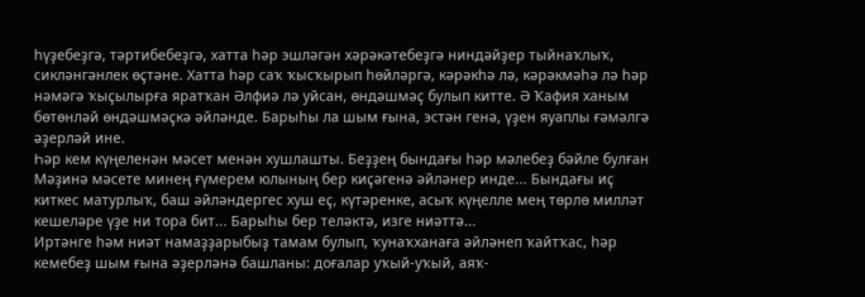һүҙебеҙгә, тәртибебеҙгә, хатта һәр эшләгән хәрәкәтебеҙгә ниндәйҙер тыйнаҡлыҡ, сикләнгәнлек өҫтәне. Хатта һәр саҡ ҡысҡырып һөйләргә, кәрәкһә лә, кәрәкмәһә лә һәр нәмәгә ҡыҫылырға яратҡан Әлфиә лә уйсан, өндәшмәҫ булып китте. Ә Ҡафия ханым бөтөнләй өндәшмәҫкә әйләнде. Барыһы ла шым ғына, эстән генә, үҙен яуаплы ғәмәлгә әҙерләй ине.
Һәр кем күңеленән мәсет менән хушлашты. Беҙҙең бындағы һәр мәлебеҙ бәйле булған Мәҙинә мәсете минең ғүмерем юлының бер киҫәгенә әйләнер инде... Бындағы иҫ киткес матурлыҡ, баш әйләндергес хуш еҫ, күтәренке, асыҡ күңелле мең төрлө милләт кешеләре үҙе ни тора бит... Барыһы бер теләктә, изге ниәттә...
Иртәнге һәм ниәт намаҙҙарыбыҙ тамам булып, ҡунаҡханаға әйләнеп ҡайтҡас, һәр кемебеҙ шым ғына әҙерләнә башланы: доғалар уҡый-уҡый, аяҡ-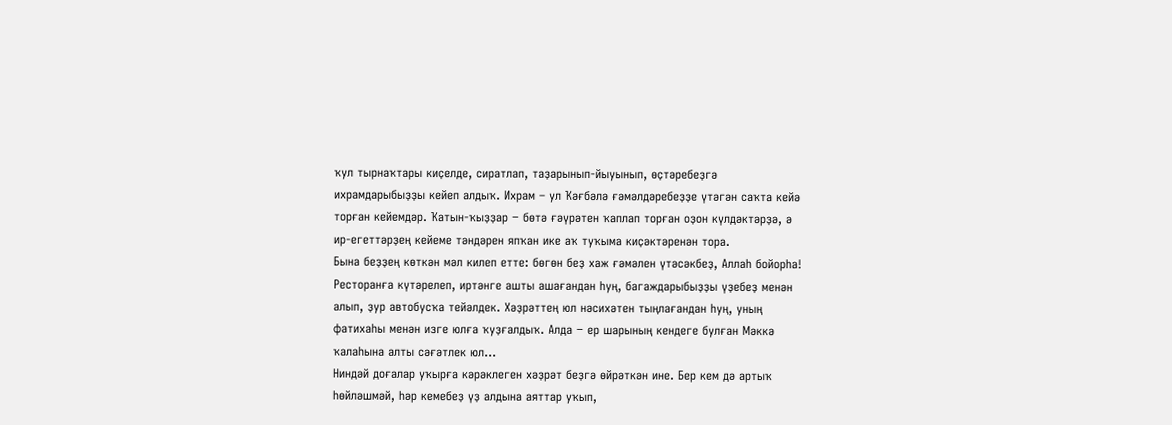ҡул тырнаҡтары киҫелде, сиратлап, таҙарынып-йыуынып, өҫтәребеҙгә ихрамдарыбыҙҙы кейеп алдыҡ. Ихрам – ул Ҡәғбәлә ғәмәлдәребеҙҙе үтәгән саҡта кейә торған кейемдәр. Ҡатын-ҡыҙҙар − бөтә ғәүрәтен ҡаплап торған оҙон күлдәктәрҙә, ә ир-егеттәрҙең кейеме тәндәрен япҡан ике аҡ туҡыма киҫәктәренән тора.
Бына беҙҙең көткән мәл килеп етте: бөгөн беҙ хаж ғәмәлен үтәсәкбеҙ, Аллаһ бойорһа!
Ресторанға күтәрелеп, иртәнге ашты ашағандан һуң, багаждарыбыҙҙы үҙебеҙ менән алып, ҙур автобусҡа тейәлдек. Хәҙрәттең юл нәсихәтен тыңлағандан һуң, уның фатихаһы менән изге юлға ҡуҙғалдыҡ. Алда − ер шарының кендеге булған Мәккә ҡалаһына алты сәғәтлек юл...
Ниндәй доғалар уҡырға кәрәклеген хәҙрәт беҙгә өйрәткән ине. Бер кем дә артыҡ һөйләшмәй, һәр кемебеҙ үҙ алдына аяттар уҡып,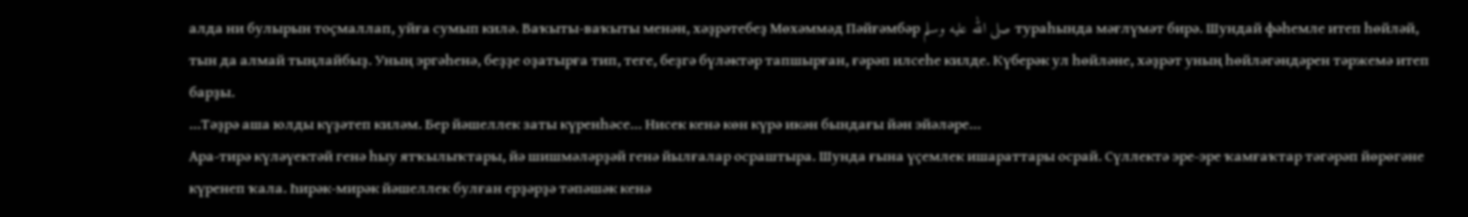алда ни булырын тоҫмаллап, уйға сумып килә. Ваҡыты-ваҡыты менән, хәҙрәтебеҙ Мөхәммәд Пәйғәмбәр صلى الله عليه وسلم тураһында мәғлүмәт бирә. Шундай фәһемле итеп һөйләй, тын да алмай тыңлайбыҙ. Уның эргәһенә, беҙҙе оҙатырға тип, теге, беҙгә бүләктәр тапшырған, ғәрәп илсеһе килде. Күберәк ул һөйләне, хәҙрәт уның һөйләгәндәрен тәржемә итеп барҙы.
...Тәҙрә аша юлды күҙәтеп киләм. Бер йәшеллек заты күренһәсе... Нисек кенә көн күрә икән бындағы йән эйәләре...
Ара-тирә күләүектәй генә һыу ятҡылыҡтары, йә шишмәләрҙәй генә йылғалар осраштыра. Шунда ғына үҫемлек ишараттары осрай. Сүллектә эре-эре ҡамғаҡтар тәгәрәп йөрөгәне күренеп ҡала. Һирәк-мирәк йәшеллек булған ерҙәрҙә тәпәшәк кенә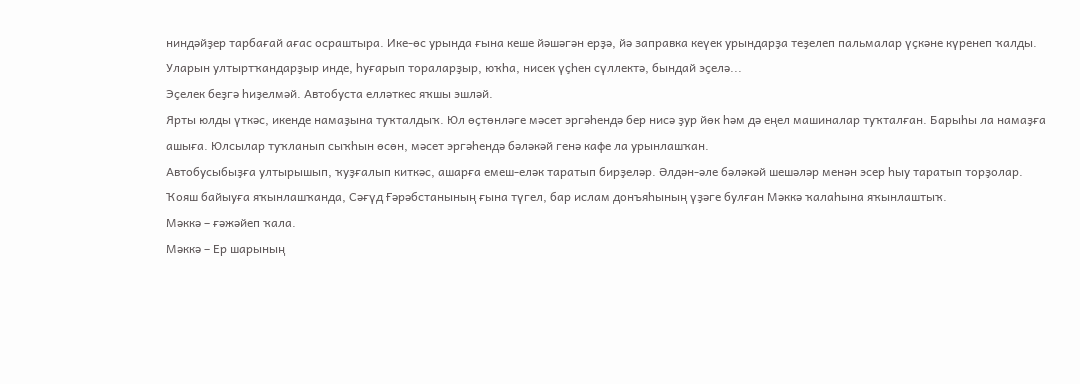ниндәйҙер тарбағай ағас осраштыра. Ике-өс урында ғына кеше йәшәгән ерҙә, йә заправка кеүек урындарҙа теҙелеп пальмалар үҫкәне күренеп ҡалды. Уларын ултыртҡандарҙыр инде, һуғарып тораларҙыр, юҡһа, нисек үҫһен сүллектә, бындай эҫелә...
Эҫелек беҙгә һиҙелмәй. Автобуста елләткес яҡшы эшләй.
Ярты юлды үткәс, икенде намаҙына туҡталдыҡ. Юл өҫтөнләге мәсет эргәһендә бер нисә ҙур йөк һәм дә еңел машиналар туҡталған. Барыһы ла намаҙға ашыға. Юлсылар туҡланып сыҡһын өсөн, мәсет эргәһендә бәләкәй генә кафе ла урынлашҡан.
Автобусыбыҙға ултырышып, ҡуҙғалып киткәс, ашарға емеш-еләк таратып бирҙеләр. Әлдән-әле бәләкәй шешәләр менән эсер һыу таратып торҙолар. Ҡояш байыуға яҡынлашҡанда, Сәғүд Ғәрәбстанының ғына түгел, бар ислам донъяһының үҙәге булған Мәккә ҡалаһына яҡынлаштыҡ.
Мәккә – ғәжәйеп ҡала.
Мәккә – Ер шарының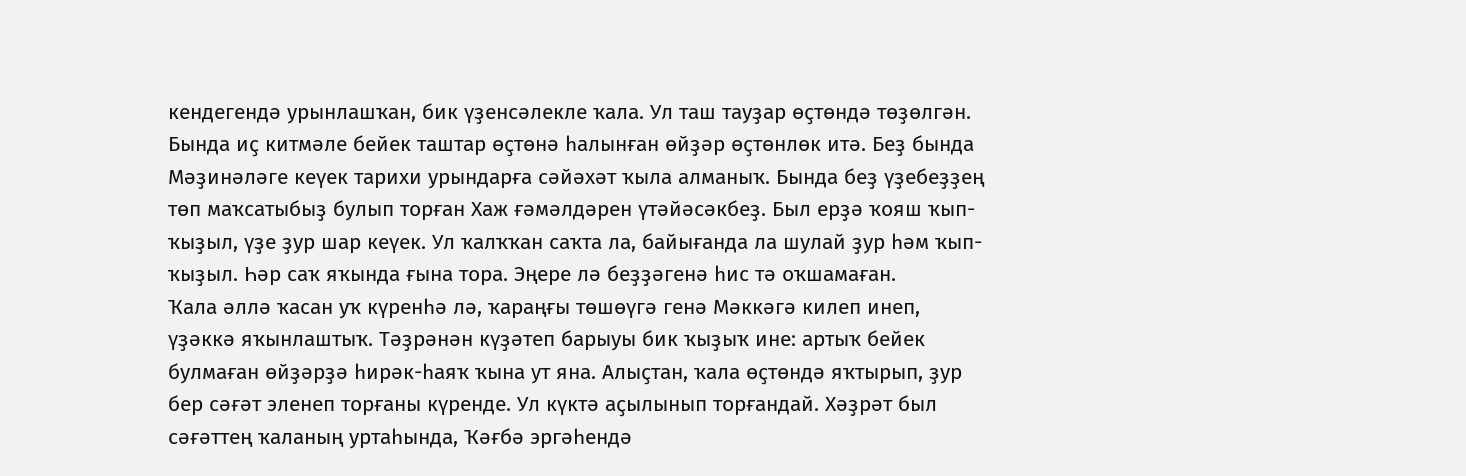кендегендә урынлашҡан, бик үҙенсәлекле ҡала. Ул таш тауҙар өҫтөндә төҙөлгән. Бында иҫ китмәле бейек таштар өҫтөнә һалынған өйҙәр өҫтөнлөк итә. Беҙ бында Мәҙинәләге кеүек тарихи урындарға сәйәхәт ҡыла алманыҡ. Бында беҙ үҙебеҙҙең төп маҡсатыбыҙ булып торған Хаж ғәмәлдәрен үтәйәсәкбеҙ. Был ерҙә ҡояш ҡып-ҡыҙыл, үҙе ҙур шар кеүек. Ул ҡалҡҡан саҡта ла, байығанда ла шулай ҙур һәм ҡып-ҡыҙыл. Һәр саҡ яҡында ғына тора. Эңере лә беҙҙәгенә һис тә оҡшамаған.
Ҡала әллә ҡасан уҡ күренһә лә, ҡараңғы төшөүгә генә Мәккәгә килеп инеп, үҙәккә яҡынлаштыҡ. Тәҙрәнән күҙәтеп барыуы бик ҡыҙыҡ ине: артыҡ бейек булмаған өйҙәрҙә һирәк-һаяҡ ҡына ут яна. Алыҫтан, ҡала өҫтөндә яҡтырып, ҙур бер сәғәт эленеп торғаны күренде. Ул күктә аҫылынып торғандай. Хәҙрәт был сәғәттең ҡаланың уртаһында, Ҡәғбә эргәһендә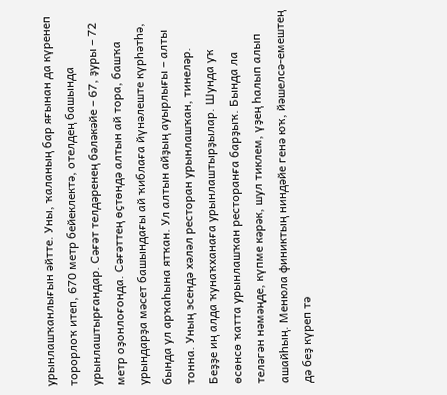урынлашҡанлығын әйтте. Уны, ҡаланың бар яғынан да күренеп торорлоҡ итеп, 670 метр бейеклектә, отелдең башында урынлаштырғандар. Сәғәт телдәренең бәләкәйе – 67, ҙуры – 72 метр оҙонлоғонда. Сәғәттең өҫтөндә алтын ай тора, башҡа урындарҙа мәсет башындағы ай ҡиблаға йүнәлеште күрһәтһә, бында ул арҡаһына ятҡан. Ул алтын айҙың ауырлығы – алты тонна. Уның эсендә хәләл ресторан урынлашҡан, тинеләр.
Беҙҙе иң алда ҡунаҡханаға урынлаштырҙылар. Шунда уҡ өсөнсө ҡатта урынлашҡан ресторанға барҙыҡ. Бында ла теләгән нәмәңде, күпме кәрәк, шул тиклем, үҙең һалып алып ашайһың. Менюла финиктың ниндәйе генә юҡ, йәшелсә-емештең дә беҙ күреп тә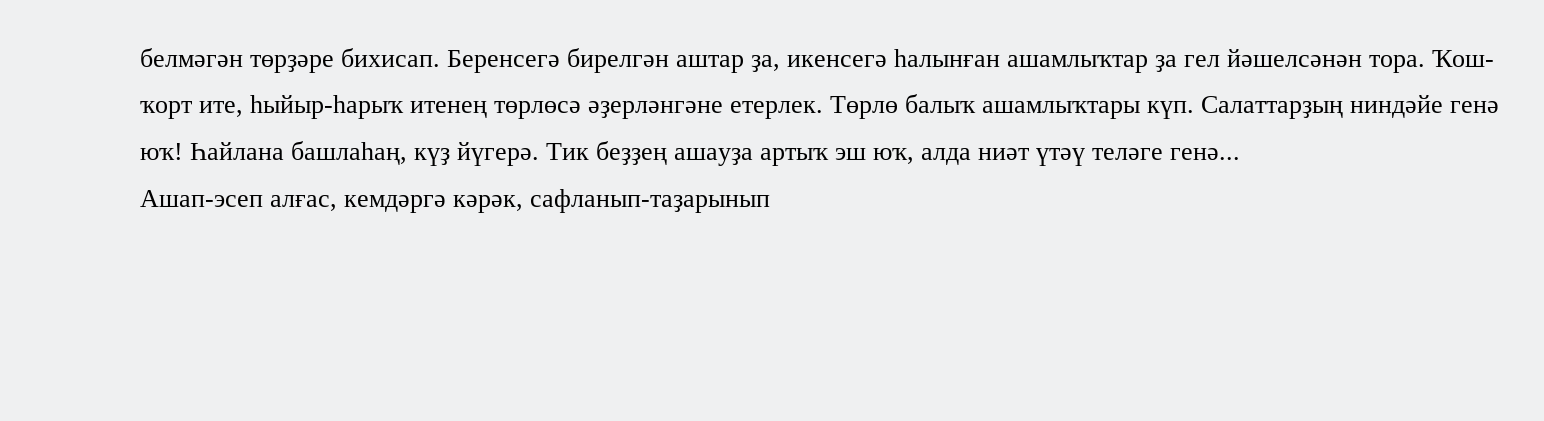белмәгән төрҙәре бихисап. Беренсегә бирелгән аштар ҙа, икенсегә һалынған ашамлыҡтар ҙа гел йәшелсәнән тора. Ҡош-ҡорт ите, һыйыр-һарыҡ итенең төрлөсә әҙерләнгәне етерлек. Төрлө балыҡ ашамлыҡтары күп. Салаттарҙың ниндәйе генә юҡ! Һайлана башлаһаң, күҙ йүгерә. Тик беҙҙең ашауҙа артыҡ эш юҡ, алда ниәт үтәү теләге генә...
Ашап-эсеп алғас, кемдәргә кәрәк, сафланып-таҙарынып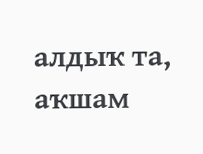алдыҡ та, аҡшам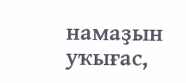намаҙын уҡығас,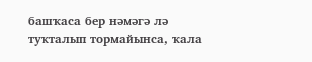башҡаса бер нәмәгә лә туҡталып тормайынса, ҡала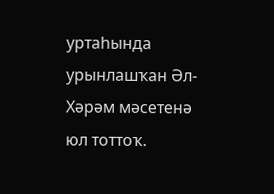уртаһында урынлашҡан Әл-Хәрәм мәсетенә юл тоттоҡ.